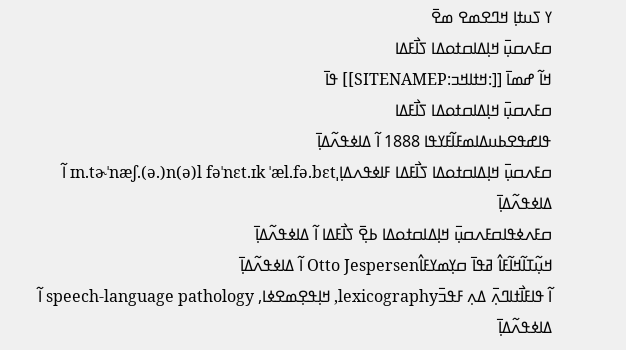ߌ ߖߎߙߊ߲ ߞߣߐߘߐ ߘߐ߫
ߛߓߍߛߎ߲߫ ߞߊ߲ߡߊߛߙߋߡߊ ߖߊ߯ߓߡߊ
ߞߊ߬ ߝߘߊ߫ [[:ߞߙߊߞߏ:SITENAMEP]] ߟߊ߫
ߛߓߍߛߎ߲߫ ߞߊ߲ߡߊߛߙߋߡߊ ߖߊ߯ߓߡߊ
ߟߊߝߟߐߕߎߡߊߘߓߊ߬ߓߌߟߊ 1888 ߊ߬ ߡߊߦߟߍ߬ߡߊ߲߫
ߛߓߍߛߎ߲߫ ߞߊ߲ߡߊߛߙߋߡߊ ߖߊ߯ߓߡߊ ߓߊߦߟߍߡߊ߲ˌɪn.tɚˈnæʃ.(ə.)n(ə)l fəˈnɛt.ɪk ˈæl.fə.bɛt ߊ߬ ߡߊߦߟߍ߬ߡߊ߲߫
ߛߓߍߦߟߊߛߓߍߛߎ߲߫ ߞߊ߲ߡߊߛߙߋߡߊ ߕߐ߲߫ ߖߊ߯ߓߡߊ ߊ߬ ߡߊߦߟߍ߬ߡߊ߲߫
ߞߎ߲߬ߠߊ߬ߞߊ߬ߓߊ߮ ߥߟߊ߫ ߛߌ߲ߘߌߓߊ߮Otto Jespersen ߊ߬ ߡߊߦߟߍ߬ߡߊ߲߫
ߊ߬ ߟߊߓߊ߯ߙߊߣߍ߲߫ ߡߍ߲ ߓߟߏ߫lexicography, ߞߊ߲ߟߐ߲ߘߐߦߊ, speech-language pathology ߊ߬ ߡߊߦߟߍ߬ߡߊ߲߫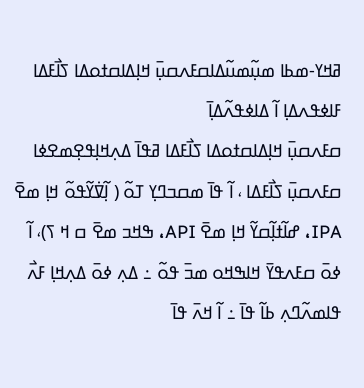ߥߞߌ-ߘߕߊ ߘߎ߲߬ߘߎ߬ߡߊߛߓߍߛߎ߲߫ ߞߊ߲ߡߊߛߙߋߡߊ ߖߊ߯ߓߡߊ ߓߊߦߟߍߡߊ߲ ߊ߬ ߡߊߦߟߍ߬ߡߊ߲߫
ߛߓߍߛߎ߲߫ ߞߊ߲ߡߊߛߙߋߡߊ ߖߊ߯ߓߡߊ ߥߟߊ߫ ߡߍ߲ߞߊ߲ߟߐ߲ߘߐߦߊ ߛߓߍߛߎ߲߫ ߖߊ߯ߓߡߊ ، ߊ߬ ߟߊ߫ ߘߛߏߣߌ߲ ߠߋ߬ ( ߊ߲߬ߜ߭ߌ߬ߟߋ߬ ߞߊ߲ ߘߐ߫ IPA، ߝߊ߬ߙߊ߲߬ߛߌ߬ ߞߊ߲ ߘߐ߫ API، ߒߞߏ ߘߐ߫ ߛ ߞ ߖ)، ߊ߬ ߦߋ߫ ߛߓߍߟߌ߫ ߞߊߒߞߋ ߘߏ߫ ߟߋ߬ ߸ ߡߍ߲ ߦߋ߫ ߡߍ߲ߞߊ߲ ߓߍ߯ ߟߊߘߍ߬ߣߍ߲ ߕߊ߬ ߟߊ߫ ߸ ߊ߬ ߞߍ߫ ߟߊ߫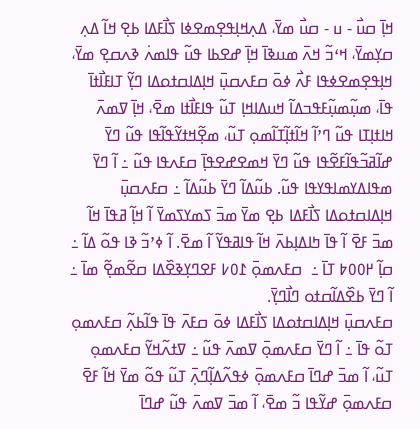ߞߊ߲߫ ߛߎ߯ - ߎ - ߛߎ߯ ߘߌ߫، ߡߍ߲ߞߊ߲ߟߐ߲ߘߐߦߊ ߖߊ߯ߓߡߊ ߕߐ߲ ߞߊ߬ ߡߍ߲ ߛߌ߲ߘߌ߫، ߞߵߏ߬ ߞߍ߫ ߘߎߢߊ߫ ߞߊ߲߫ ߝߐߕߊ ߟߎ߬ ߟߊߘߍ߭ ߢߍߛߐ߲ ߘߌ߫، ߞߊ߲ߟߐ߲ߘߐߦߟߊ ߓߍ߯ ߦߋ߫ ߛߓߍߛߎ߲߫ ߞߊ߲ߡߊߛߙߋߡߊ ߣߌ߲߬ ߠߊߓߊ߯ߙߊ߫ ߟߊ߫، ߘߎ߲߬ߘߎ߲߬ߓߟߏߡߊ߬ ߞߎߡߊߞߊ߲ ߠߎ߬ ߟߊߓߊ߯ߙߊ ߘߐ߫، ߞߊ߲߫ ߜߘߍ߫ ߞߊߙߊ߲ߠߊ ߟߎ߬ ߣߴߊ߬ ߞߊ߬ߙߊ߲߬ߠߊ߬ߘߋ߲ ߠߎ߬، ߘߐ߲߬ߞߙߌ߬ߟߊ߬ߟߊ ߟߎ߬ ߣߌ߫ ߝߊ߬ߥߏ߬ߟߊ߬ߓߐ߬ߟߊ ߟߎ߬ ߣߌ߫ ߞߘߐߝߐߟߊ߲߫ ߛߓߍߟߊ ߟߎ߬ ߸ ߊ߬ ߣߌ߫ ߘߟߊߡߌߘߊߟߌߟߊ ߟߎ߬. ߕߎ߬ߡߊ߬ ߣߌ߫ ߕߎ߬ߡߊ߬ ߸ ߛߓߍߛߎ߲߫ ߞߊ߲ߡߊߛߙߋߡߊ ߖߊ߯ߓߡߊ ߕߐ߲ ߘߌ߫ ߘߏ߫ ߖߘߌߖߘߌ߫ ߊ߬ ߞߊ߲߬ ߥߟߊ߫ ߞߊ߬ ߘߏ߫ ߓߐ߫ ߊ߬ ߟߊ߫ ߤߊߡߊ߲ߕߍ߫ ߞߊ߬ ߟߊߥߟߌ߬ ߊ߬ ߘߐ߫. ߊ߬ ߦߴߏ߬ ߢߊ ߟߋ߬ ߡߊ߬ ߸ ߛߊ߲߬ ߂߀߀߈ ߠߊ߫ ߸  ߛߓߍߘߋ߲߫ ߁߀߇ ߓߐߣߌ߲ߢߐ߰ߡߊ ߛߐ߬ߘߐ߲߬ ߘߊ߫ ߸ ߊ߬ ߣߌ߫ ߕߐ߰ߡߊ߬ߛߙߋ ߣߊ߯ߣߌ߲߫.
ߛߓߍߛߎ߲߫ ߞߊ߲ߡߊߛߙߋߡߊ ߖߊ߯ߓߡߊ ߦߋ߫ ߛߓߍ߫ ߟߊ߫ ߟߊ߬ߕߍ߲߬ ߛߓߍߘߋ߲ ߠߋ߬ ߟߊ߫ ߸ ߊ߬ ߣߌ߫ ߛߓߍߘߋ߲߫ ߜߘߍ߫ ߟߎ߬ ߸ ߜߙߍ߬ߞߌ߬ ߛߓߍߘߋ߲ ߠߎ߬، ߊ߬ ߘߏ߫ ߝߣߊ߫ ߛߓߍߘߋ߲߫ ߦߟߍ߬ߡߊ߲߬ߣߍ߲߫ ߠߎ߬ ߟߋ߬ ߘߌ߫ ߞߊ߬ ߓߐ߫ ߛߓߍߘߋ߲߫ ߝߌ߬ߟߊ ߏ߬ ߘߐ߫، ߊ߬ ߘߏ߫ ߜߘߍ߫ ߟߎ߬ ߝߣߊ߫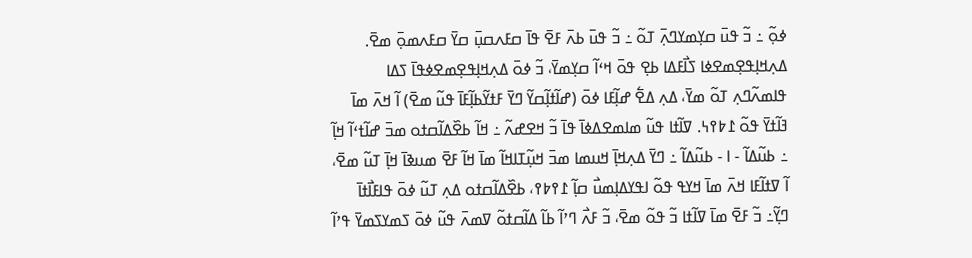ߦߋ߲߬ ߸ ߏ߬ ߟߎ߫ ߛߌ߲ߘߌߣߍ߲߫ ߠߋ߬ ߸ ߏ߬ ߟߎ߫ ߕߍ߫ ߓߐ߫ ߟߊ߫ ߛߓߍߛߎ߲߫ ߛߌ߫ ߛߓߍߘߋ߲߫ ߘߐ߫.
ߡߍ߲ߞߊ߲ߟߐ߲ߘߐߦߊ ߖߊ߯ߓߡߊ ߕߐ߲ ߟߋ߫ ߞߵߊ߬ ߛߌ߲ߘߌ߫، ߏ߬ ߦߋ߫ ߡߍ߲ߞߊ߲ߟߐ߲ߘߐߦߟߊ߫ ߖߡߊ ߟߊߘߍ߬ߣߍ߲ ߠߋ߬ ߘߌ߫، ߡߍ߲ ߡߐ߱ ߝߊ߲߬ߓߊ ߦߋ߫ (ߝߊ߬ߙߊ߲߬ߛߌ߬ ߣߌ߫ ߓߙߌ߬ߕߊ߲߬ߓߊ߫ ߟߎ߬ ߘߐ߫) ߊ߬ ߞߍ߫ ߘߊ߫ ߔߊ߬ߙߌ߫ ߟߋ߬ ߁߈߉߆. ߜߊ߬ߙߊ ߟߎ߬ ߘߊߘߐߡߦߊ߫ ߟߊ߫ ߏ߬ ߞߐߝߍ߬ ߸ ߞߊ߬ ߕߐ߰ߡߊ߬ߛߙߋ ߘߏ߫ ߝߊ߬ߙߵߊ߬ ߞߊ߲߬ ߸ ߕߎ߬ߡߊ߬ - ߊ - ߕߎ߬ߡߊ߬ ߸ ߣߌ߫ ߡߍ߲ߞߊ߲߫ ߞߎߘߊ ߘߏ߫ ߞߎ߲߬ߠߊߞߊ߬ ߘߊ߫ ߞߊ߬ ߓߐ߫ ߘߎߢߊ߫ ߞߊ߲߫ ߠߎ߬ ߘߐ߫، ߊ߬ ߜߙߊ߬ߓߊ ߞߍ߫ ߘߊ߫ ߞߌߟ ߟߋ߬ ߊߟߌߡߊ߲ߘߎ߯ ߛߊ߲߬ ߁߉߈߉، ߕߐ߰ߡߊ߬ߛߙߋ ߡߍ߲ ߠߎ߬ ߦߋ߫ ߟߊߓߊ߯ߙߊ߫ ߣߌ߲߬߸ ߏ߬ ߓߐ߫ ߘߊ߫ ߜߊ߬ߙߊ ߏ߬ ߟߋ߬ ߘߐ߫، ߏ߬ ߓߍ߯ ߣߴߊ߬ ߕߊ߬ ߡߊ߬ߛߙߋ߬ ߜߘߍ߫ ߟߎ߬ ߦߋ߫ ߖߘߌߖߘߌ߫ ߟߴߊ߬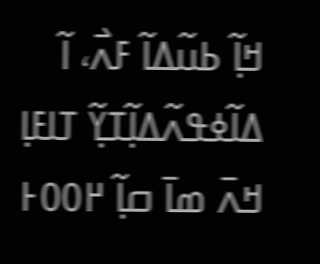ߞߊ߲߬ ߕߎ߬ߡߊ߬ ߓߍ߯، ߊ߬ ߡߊ߬ߦߟߍ߬ߡߊ߲߬ߠߌ߲߬ ߠߊߓߊ߲ ߞߍ߫ ߘߊ߫ ߛߊ߲߬ ߂߀߀߅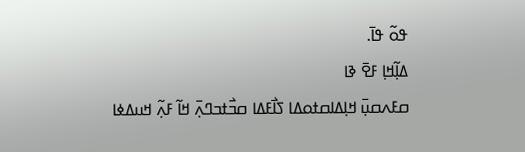ߟߋ߬ ߟߊ߫.
ߡߊ߲߬ߞߊ߲ ߓߐ߫ ߢߊ
ߛߓߍߛߎ߲߫ ߞߊ߲ߡߊߛߙߋߡߊ ߖߊ߯ߓߡߊ ߛߏ߯ߙߏߣߍ߲߫ ߞߊ߬ ߓߍ߲߬ ߞߎߡߦߊ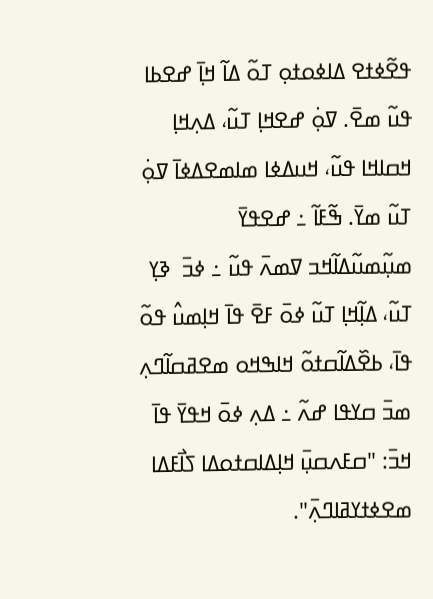ߟߐ߬ߦߙߐ ߡߊߦߋߙߋ߲ ߠߋ߬ ߡߊ߬ ߞߊ߲߫ ߝߐߕߊ ߟߎ߬ ߘߐ߫. ߜߋ߲߭ ߝߐߞߊ߲ ߠߎ߬، ߡߍ߲ߞߊ߲ ߞߛߊߞߊ ߟߎ߬، ߞߎߡߦߊ ߘߊߘߐߡߦߊ߫ ߜߋ߲߭ ߠߎ߬ ߘߌ߫. ߒ߬ߓߊ߬ ߸ ߝߐߟߌ߫ ߘߎ߲߬ߘߎ߬ߡߊ߬ߞߏ ߜߘߍ߫ ߟߎ߬ ߸ ߦߏ߫  ߢߌ߲ ߠߎ߬، ߡߊ߲߬ߞߊ߲ ߠߎ߬ ߦߋ߫ ߓߐ߫ ߟߊ߫ ߞߊ߲ߘߎ߮ ߟߋ߬ ߟߊ߫، ߕߐ߰ߡߊ߬ߛߙߋ߬ ߞߊߒߞߋ ߘߐߥߛߊ߬ߣߍ߲ ߘߏ߫ ߛߌߟߊ ߝߍ߬ ߸ ߡߍ߲ ߦߋ߫ ߞߟߌ߫ ߟߊ߫ ߞߏ߫: "ߛߓߍߛߎ߲߫ ߞߊ߲ߡߊߛߙߋߡߊ ߖߊ߯ߓߡߊ ߘߐߦߙߌߥߊߣߍ߲߫".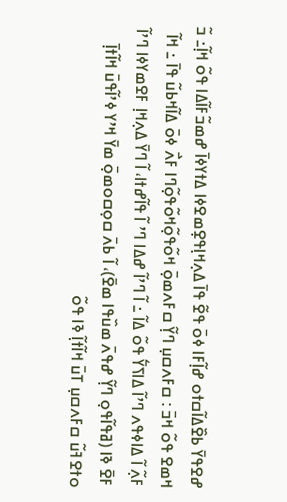ߝߐߟߌ߫ ߕߐ߰ߡߊ߬ߛߙߋ ߝߊ߲߬ߓߊ ߦߋ߫ ߟߐ߬ ߟߊ߫ ߡߍ߲ߞߊ߲ߟߐ߲ߘߐߦߊ ߡߙߌߦߊ߫ ߝߘߏ߬ߓߊ߬ߡߊ ߟߋ߬ ߞߊ߲߬߸ ߏ߬ ߞߘߐ ߟߋ߬ ߞߏ߫ : ߛߓߍߛߎ߲ ߣߌ߲߬ ߛߓߍߘߋ߲߫ ߞߋ߬ߟߋ߲߬ߞߋ߬ߟߋ߲߬ߣߊ ߓߍ߯ ߦߋ߫ ߡߊ߬ߞߕߎ߬ ߟߊ߫ ߸ ߞߊ߬ ߓߍ߲߬ ߊ߬ ߡߊߦߟߍ ߣߴߊ߬ ߡߊߖߌ߱ ߟߋ߬ ߡߊ߬ ߸ ߊ߬ ߣߴߊ߬ ߝߡߊ ߣߴ ߊ߬ ߟߊ߬ߝߙߊ، ߊ߬ ߣߌ߫ ߡߍ߲ߞߊ߲ ߓߐߘߌߦߊ ߣߴߊ߬ ߓߐ߫ ߢߊ (ߥߟߊ߬ߟߋ߲ ߣߌ߲߬ ߝߟߍ߫ ߘߎ߰ߟߊ ߘߐ߫)، ߊ߬ ߕߍ߫ ߛߋ߲ߛߋߘߋ߲߫ ߘߌ߫ ߞߴߌ ߦߴߊ߬ߟߎ߫ ߞߊ߬ߙߊ߲߫ ߋߙߐߔߎ߬ ߛߓߍߛߎ߲ ߠߎ߫ ߞߊ߬ߙߊ߲߬ ߢߊ ߟߋ߬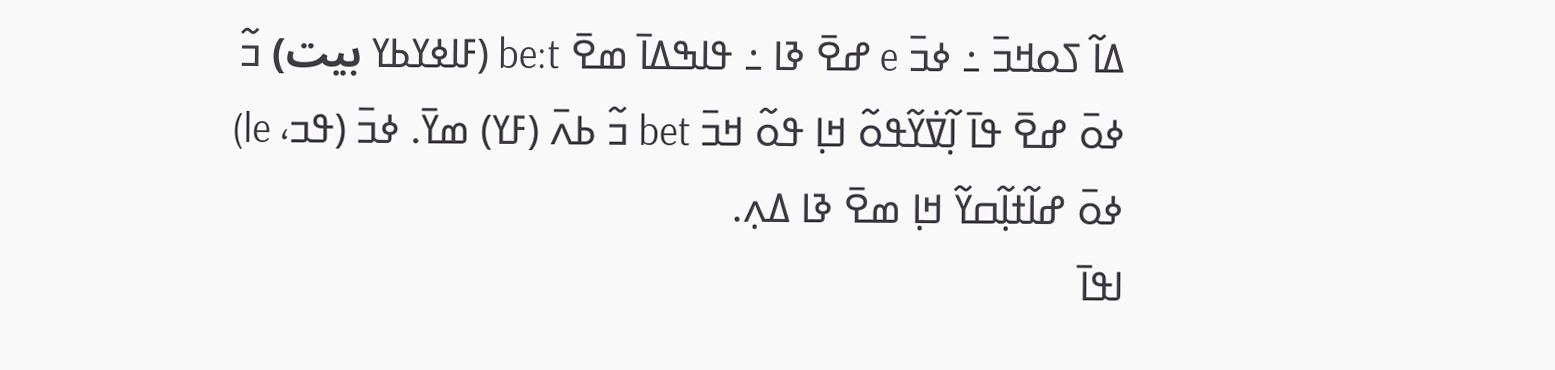ߡߊ߬ ߖߋߞߏ߫ ߸ ߦߏ߫ e ߝߐ߫ ߢߊ ߸ ߟߊߒߡߊ߫ ߘߐ߫ be:t (ߓߊߦߌߕߌ بيت) ߏ߬ ߦߋ߫ ߝߐ߫ ߟߊ߫ ߊ߲߬ߜ߭ߌ߬ߟߋ߬ ߞߊ߲ ߟߋ߬ ߞߏ߫ bet ߏ߬ ߕߍ߫ (ߓߌ) ߘߌ߫. ߦߏ߫ (ߟߏ، le) ߦߋ߫ ߝߊ߬ߙߊ߲߬ߛߌ߬ ߞߊ߲ ߘߐ߫ ߢߊ ߡߍ߲.
ߊߟߊ߫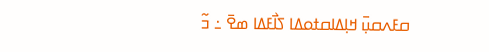ߛߓߍߛߎ߲߫ ߞߊ߲ߡߊߛߙߋߡߊ ߖߊ߯ߓߡߊ ߘߐ߫ ߸ ߏ߬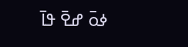ߦߋ߫ ߝߐ߫ ߟߊ߫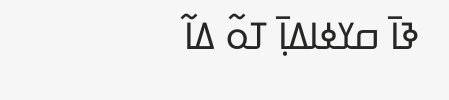ߢߊ߫ ߛߌߦߊߡߊ߲߫ ߠߋ߬ ߡߊ߬